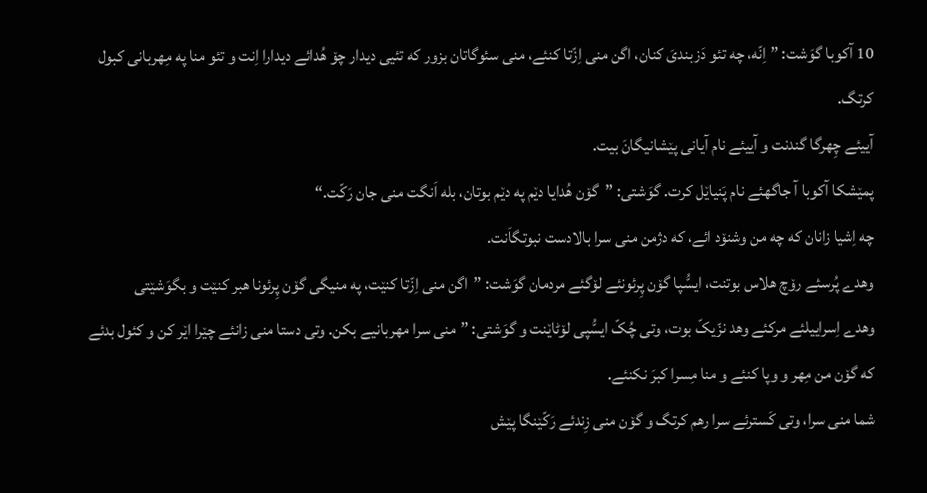10 آکوبا گوَشت: ”اِنّه، چه تئو دَزبندیَ کنان، اگن منی اِزّتا کنئے، منی سئوگاتان بزور که تئیی دیدار چۆ هُدائے دیدارا اِنت و تئو منا په مِهربانی کبول کرتگ.
آییئے چِهرگا گندنت و آییئے نام آیانی پێشانیگانَ بیت.
پمێشکا آکوبا آ جاگهئے نام پَنیاێل کرت. گوَشتی: ”گۆن هُدایا دێم په دێم بوتان، بله اَنگت منی جان رَکّت.“
چه اِشیا زانان که چه من وشنۆد ائے، که دژمن منی سرا بالادست نبوتگاَنت.
وهدے پُرسئے رۆچ هلاس بوتنت، ایسُّپا گۆن پِرئونئے لۆگئے مردمان گوَشت: ”اگن منی اِزّتا کنێت، په منیگی گۆن پِرئونا هبر کنێت و بگوَشێتی
وهدے اِسراییلئے مرکئے وهد نزّیکّ بوت، وتی چُکّ ایسُّپی لۆٹاێنت و گوَشتی: ”منی سرا مهربانیے بکن. وتی دستا منی زانئے چێرا اێر کن و کئول بدئے که گۆن من مِهر و وپا کنئے و منا مِسرا کبرَ نکنئے.
شما منی سرا، وتی کَسترئے سرا رهم کرتگ و گۆن منی زِندئے رَکّێنگا پێش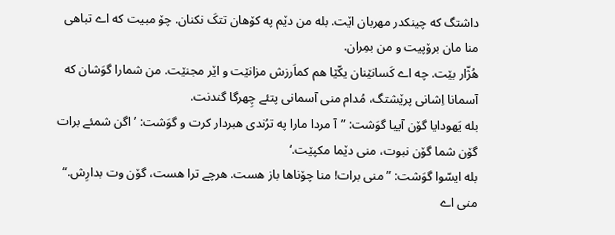داشتگ که چینکدر مهربان اێت. بله من دێم په کۆهان تتکَ نکنان. چۆ مبیت که اے تباهی منا مان برۆپیت و من بمِران.
هُژّار بێت. چه اے کَسانێنان یکّێا هم کماَرزش مزانێت و اێر مجنێت. من شمارا گوَشان که آسمانا اِشانی پرێشتگ، مُدام منی آسمانی پتئے چِهرگا گندنت.
بله یَهودایا گۆن آییا گوَشت: ”آ مردا مارا په ترُندی هبردار کرت و گوَشت: ’اگن شمئے برات گۆن شما گۆن نبوت، منی دێما مکپێت.‘
بله ایسّوا گوَشت: ”منی برات! منا چۆناها باز هست. هرچے ترا هست، گۆن وت بدارِش.“
منی اے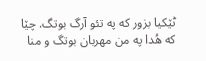ٹێکیا بزور که په تئو آرگ بوتگ. چێا که هُدا په من مهربان بوتگ و منا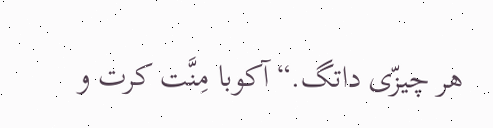هر چیزّی داتگ.“ آکوبا مِنَّت کرت و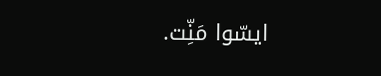ایسّوا مَنِّت.